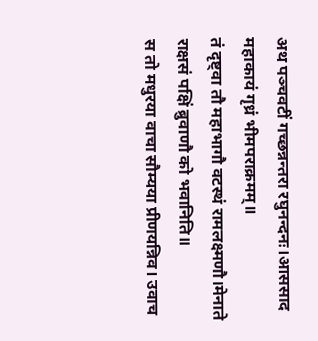अथ पञ्चवटीं गच्छन्नन्तरा रघुनन्दनः।आससाद महाकायं गृध्रं भीमपराक्रमम्॥
तं दृष्ट्वा तौ महाभागौ वटस्थं रामलक्ष्मणौ।मेनाते राक्षसं पक्षिं ब्रुवाणौ को भवानिति॥
स तो मधुरया वाचा सौम्यया प्रीणयन्निव। उवाच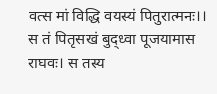वत्स मां विद्धि वयस्यं पितुरात्मनः।।
स तं पितृसखं बुद्ध्वा पूजयामास राघवः। स तस्य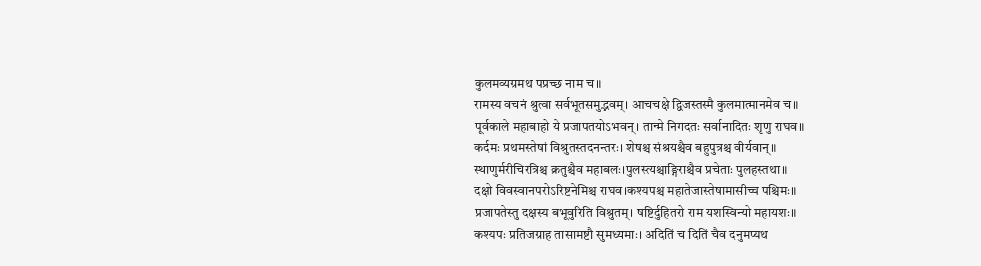कुलमव्यग्रमथ पप्रच्छ नाम च॥
रामस्य वचनं श्रुत्वा सर्वभूतसमुद्भवम्। आचचक्षे द्विजस्तस्मै कुलमात्मानमेव च॥
पूर्वकाले महाबाहो ये प्रजापतयोऽभवन्। तान्मे निगदतः सर्वानादितः शृणु राघव॥
कर्दमः प्रथमस्तेषां विश्रुतस्तदनन्तरः। शेषश्च संश्रयश्चैव बहुपुत्रश्च वीर्यवान्॥
स्थाणुर्मरीचिरत्रिश्च क्रतुश्चैव महाबलः।पुलस्त्यश्चाङ्गिराश्चैव प्रचेताः पुलहस्तथा॥
दक्षो विवस्वानपरोऽरिष्टनेमिश्च राघव।कश्यपश्च महातेजास्तेषामासीच्च पश्चिमः॥
प्रजापतेस्तु दक्षस्य बभूवुरिति विश्रुतम्। षष्टिर्दुहितरो राम यशस्विन्यो महायशः॥
कश्यपः प्रतिजग्राह तासामष्टौ सुमध्यमाः। अदितिं च दितिं चैव दनुमप्यथ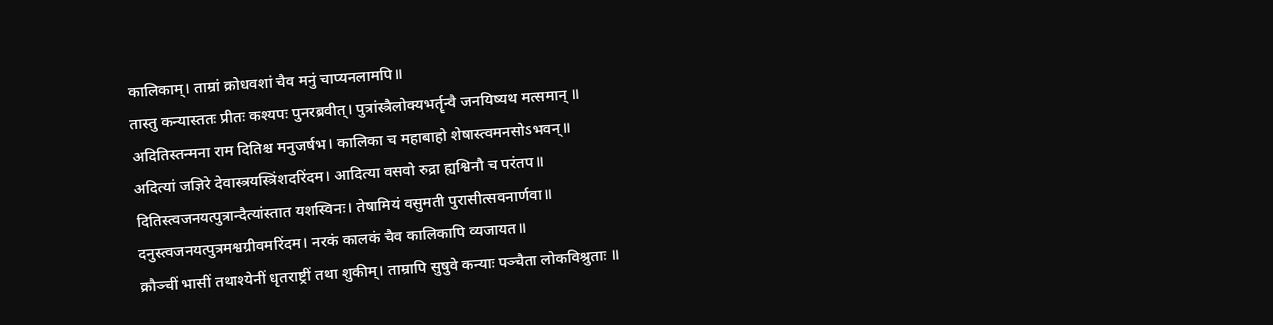कालिकाम्। ताम्रां क्रोधवशां चैव मनुं चाप्यनलामपि॥
तास्तु कन्यास्ततः प्रीतः कश्यपः पुनरब्रवीत्। पुत्रांस्त्रैलोक्यभर्तॄन्वै जनयिष्यथ मत्समान् ॥
अदितिस्तन्मना राम दितिश्च मनुजर्षभ। कालिका च महाबाहो शेषास्त्वमनसोऽभवन्॥
अदित्यां जज्ञिरे देवास्त्रयस्त्रिंशदरिंदम। आदित्या वसवो रुद्रा ह्यश्विनौ च परंतप॥
दितिस्त्वजनयत्पुत्रान्दैत्यांस्तात यशस्विनः। तेषामियं वसुमती पुरासीत्सवनार्णवा॥
दनुस्त्वजनयत्पुत्रमश्वग्रीवमरिंदम। नरकं कालकं चैव कालिकापि व्यजायत॥
क्रौञ्चीं भासीं तथाश्येनीं धृतराष्ट्रीं तथा शुकीम्। ताम्रापि सुषुवे कन्याः पञ्चैता लोकविश्रुताः ॥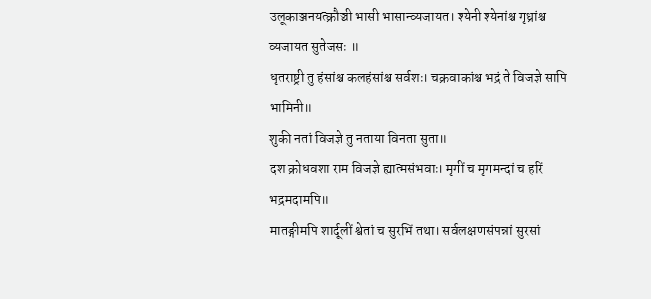उलूकाञ्जनयत्क्रौञ्ची भासी भासान्व्यजायत। श्येनी श्येनांश्च गृध्रांश्च व्यजायत सुतेजसः ॥
धृतराष्ट्री तु हंसांश्च कलहंसांश्च सर्वशः। चक्रवाकांश्च भद्रं ते विजज्ञे सापि भामिनी॥
शुकी नतां विजज्ञे तु नताया विनता सुता॥
दश क्रोधवशा राम विजज्ञे ह्यात्मसंभवाः। मृगीं च मृगमन्दां च हरिं भद्रमदामपि॥
मातङ्गीमपि शार्दूलीं श्वेतां च सुरभिं तथा। सर्वलक्षणसंपन्नां सुरसां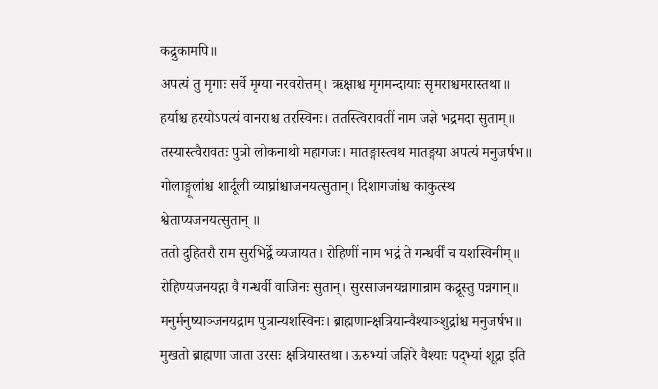कद्रुकामपि॥
अपत्यं तु मृगाः सर्वे मृग्या नरवरोत्तम्। ऋक्षाश्च मृगमन्दायाः सृमराश्चमरास्तथा॥
हर्याश्च हरयोऽपत्यं वानराश्च तरस्विनः। ततस्त्विरावतीं नाम जज्ञे भद्रमदा सुताम्॥
तस्यास्त्वैरावतः पुत्रो लोकनाथो महागजः। मातङ्गास्त्वथ मातङ्गया अपत्यं मनुजर्षभ॥
गोलाङ्गूलांश्च शार्दूली व्याघ्रांश्चाजनयत्सुतान्। दिशागजांश्च काकुत्स्थ श्वेताप्यजनयत्सुतान् ॥
ततो दुहितरौ राम सुरभिर्द्वे व्यजायत। रोहिणीं नाम भद्रं ते गन्धर्वीं च यशस्विनीम्॥
रोहिण्यजनयद्गा वै गन्धर्वी वाजिनः सुतान्। सुरसाजनयन्नागान्राम कद्रूस्तु पन्नगान्॥
मनुर्मनुष्याञ्जनयद्राम पुत्रान्यशस्विनः। ब्राह्मणान्क्षत्रियान्वैश्याञ्शुद्रांश्च मनुजर्षभ॥
मुखतो ब्राह्मणा जाता उरसः क्षत्रियास्तथा। ऊरुभ्यां जज्ञिरे वैश्याः पद्भ्यां शूद्रा इति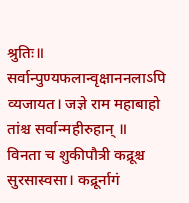श्रुतिः॥
सर्वान्पुण्यफलान्वृक्षाननलाऽपि व्यजायत। जज्ञे राम महाबाहो तांश्च सर्वान्महीरुहान् ॥
विनता च शुकीपौत्री कद्रूश्च सुरसास्वसा। कद्रूर्नागं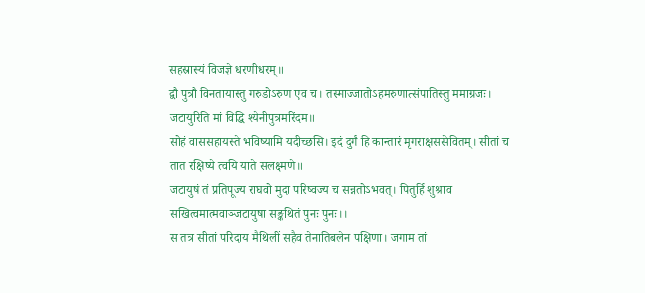सहस्रास्यं विजज्ञे धरणीधरम्॥
द्वौ पुत्रौ विनतायास्तु गरुडोऽरुण एव च। तस्माज्जातोऽहमरुणात्संपातिस्तु ममाग्रजः। जटायुरिति मां विद्धि श्येनीपुत्रमरिंदम॥
सोहं वाससहायस्ते भविष्यामि यदीच्छसि। इदं दुर्गं हि कान्तारं मृगराक्षससेवितम्। सीतां च तात रक्षिष्ये त्वयि याते सलक्ष्मणे॥
जटायुषं तं प्रतिपूज्य राघवो मुदा परिष्वज्य च सन्नतोऽभवत्। पितुर्हि शुश्राव सखित्वमात्मवाञ्जटायुषा सङ्कथितं पुनः पुनः।।
स तत्र सीतां परिदाय मैथिलीं सहैव तेनातिबलेन पक्षिणा। जगाम तां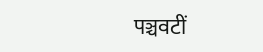पञ्चवटीं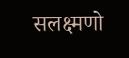सलक्ष्मणो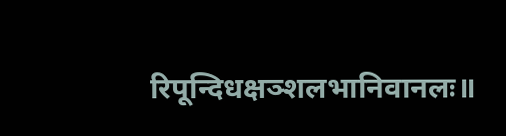रिपून्दिधक्षञ्शलभानिवानलः॥